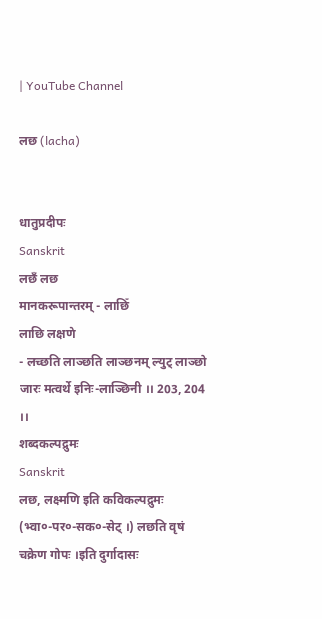| YouTube Channel

लछ (lacha)


धातुप्रदीपः
Sanskrit
लछँ लछ
मानकरूपान्तरम् - लाछिँ
लाछि लक्षणे
- लच्छति लाञ्छति लाञ्छनम् ल्युट् लाञ्छो जारः मत्वर्थे इनिः-लाञ्छिनी ।। 203, 204 ।।
शब्दकल्पद्रुमः
Sanskrit
लछ, लक्ष्मणि इति कविकल्पद्रुमः
(भ्वा०-पर०-सक०-सेट् ।) लछति वृषं चक्रेण गोपः ।इति दुर्गादासः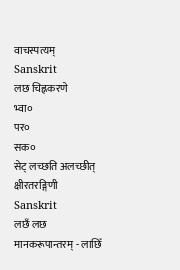वाचस्पत्यम्
Sanskrit
लछ चिह्नकरणे
भ्वा०
पर०
सक०
सेट् लच्छति अलच्छीत्
क्षीरतरङ्गिणी
Sanskrit
लछँ लछ
मानकरूपान्तरम् - लाछिँ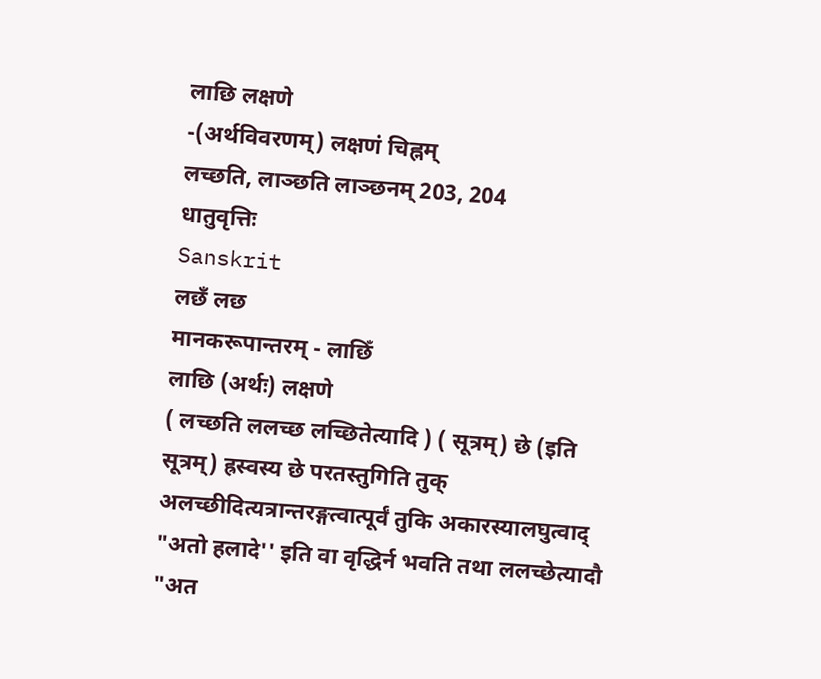लाछि लक्षणे
-(अर्थविवरणम्) लक्षणं चिह्नम्
लच्छति, लाञ्छति लाञ्छनम् 203, 204
धातुवृत्तिः
Sanskrit
लछँ लछ
मानकरूपान्तरम् - लाछिँ
लाछि (अर्थः) लक्षणे
( लच्छति ललच्छ लच्छितेत्यादि ) ( सूत्रम्) छे (इति सूत्रम्) ह्रस्वस्य छे परतस्तुगिति तुक् अलच्छीदित्यत्रान्तरङ्गत्वात्पूर्वं तुकि अकारस्यालघुत्वाद् "अतो हलादे'' इति वा वृद्धिर्न भवति तथा ललच्छेत्यादौ "अत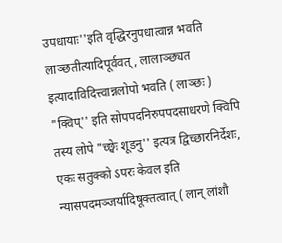उपधायाः''इति वृद्धिरनुपधात्वान्न भवति लाञ्छतीत्यादिपूर्ववत्, लालाञ्छ्यत इत्यादाविदित्त्वान्नलोपो भवति ( लाञ्छः ) "क्विप्'' इति सोपपदनिरुपपदसाधरणे क्विपि तस्य लोपे "च्छ्वेः शूडनु'' इत्यत्र द्विच्छारनिर्देशः, एकः सतुक्को ऽपरः केवल इति न्यासपदमञ्जर्यादिषूक्तत्वात् ( लान् लांशौ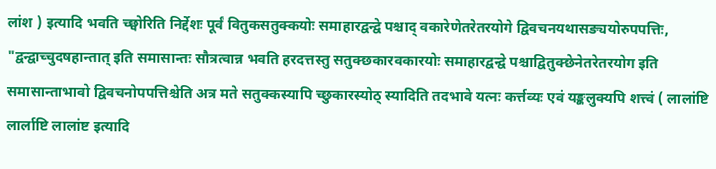लांश ) इत्यादि भवति च्छ्वोरिति निर्द्देशः पूर्वं वितुकसतुक्कयोः समाहारद्वन्द्वे पश्चाद् वकारेणेतरेतरयोगे द्विवचनयथासङ्ययोरुपपत्तिः, "द्वन्द्वाच्चुदषहान्तात् इति समासान्तः सौत्रत्वान्न भवति हरदत्तस्तु सतुक्छकारवकारयोः समाहारद्वन्द्वे पश्चाद्वितुक्छेनेतरेतरयोग इति समासान्ताभावो द्विवचनोपपत्तिश्चेति अत्र मते सतुक्कस्यापि च्छुकारस्योठ् स्यादिति तदभावे यत्नः कर्त्तव्यः एवं यङ्कलुक्यपि शत्त्वं ( लालांष्टि लार्लाष्टि लालांष्ट इत्यादि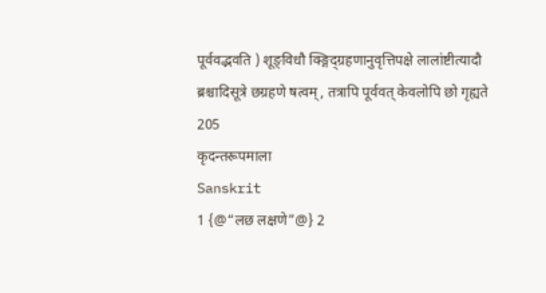पूर्ववद्भवति ) शूङ्विधौ क्ङ्गिद्ग्रहणानुवृत्तिपक्षे लालांष्टीत्यादौ ब्रश्चादिसूत्रे छग्रहणे षत्वम्, तत्रापि पूर्ववत् केवलोपि छो गृह्यते 205
कृदन्तरूपमाला
Sanskrit
1 {@“लछ लक्षणे”@} 2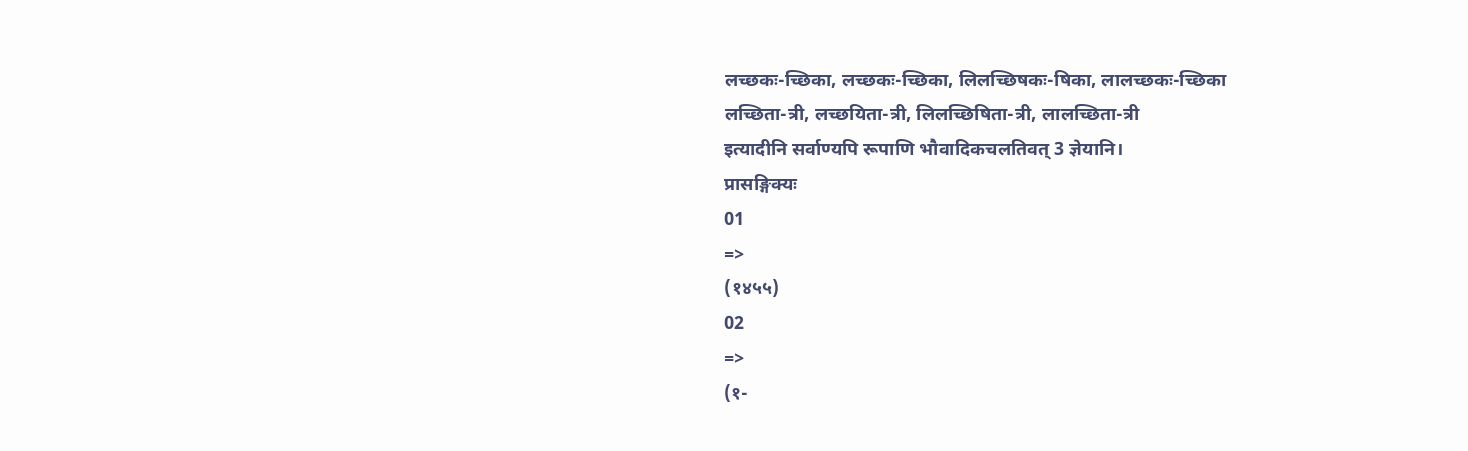लच्छकः-च्छिका, लच्छकः-च्छिका, लिलच्छिषकः-षिका, लालच्छकः-च्छिका
लच्छिता-त्री, लच्छयिता-त्री, लिलच्छिषिता-त्री, लालच्छिता-त्री
इत्यादीनि सर्वाण्यपि रूपाणि भौवादिकचलतिवत् 3 ज्ञेयानि।
प्रासङ्गिक्यः
01
=>
(१४५५)
02
=>
(१-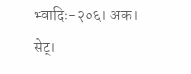भ्वादिः-२०६। अक। सेट्।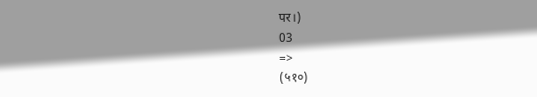पर।)
03
=>
(५१०)